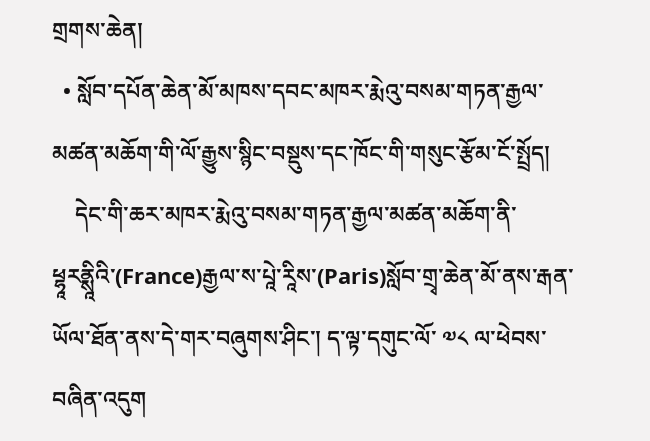གྲགས་ཆེན།
  • སློབ་དཔོན་ཆེན་མོ་མཁས་དབང་མཁར་རྨེའུ་བསམ་གཏན་རྒྱལ་མཚན་མཆོག་གི་ལོ་རྒྱུས་སྙིང་བསྡུས་དང་ཁོང་གི་གསུང་རྩོམ་ངོ་སྤྲོད།
    དེང་གི་ཆར་མཁར་རྨེའུ་བསམ་གཏན་རྒྱལ་མཚན་མཆོག་ནི་ཕྷཱརནྶཱིའི་(France)རྒྱལ་ས་པཱེ་རཱིས་(Paris)སློབ་གྲྭ་ཆེན་མོ་ནས་རྒན་ཡོལ་ཐོན་ནས་དེ་གར་བཞུགས་ཤིང་། ད་ལྟ་དགུང་ལོ་ ༧༨ ལ་ཕེབས་བཞིན་འདུག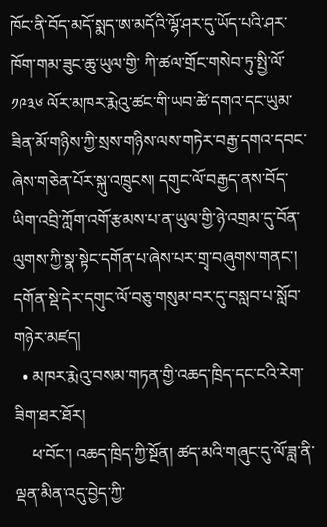ཁོང་ནི་བོད་མདོ་སྨད་ཨ་མདོའི་ལྷོ་ཤར་དུ་ཡོད་པའི་ཤར་ཁོག་གམ་ཟུང་ཆུ་ཡུལ་གྱི་ ཀི་ཚལ་གྲོང་གསེབ་ཏུ་སྤྱི་ལོ་ ༡༩༣༦ ལོར་མཁར་རྨེའུ་ཚང་གི་ཡབ་ཚེ་དགའ་དང་ཡུམ་ཟིན་མོ་གཉིས་ཀྱི་སྲས་གཉིས་ལས་གཏེར་བརྒྱ་དགའ་དབང་ཞེས་གཅེན་པོར་སྐུ་འཁྲུངས། དགུང་ལོ་བརྒྱད་ནས་བོད་ཡིག་འབྲི་ཀློག་འགོ་རྩམས་པ་ན་ཡུལ་གྱི་ཉེ་འགྲམ་དུ་བོན་ལུགས་ཀྱི་སྣ་སྟེང་དགོན་པ་ཞེས་པར་གྲྭ་བཞུགས་གནང་། དགོན་སྡེ་དེར་དགུང་ལོ་བཅུ་གསུམ་བར་དུ་བསླབ་པ་སློབ་གཉེར་མཛད།
  • མཁར་རྨེའུ་བསམ་གཏན་གྱི་འཆད་ཁྲིད་དང་ངའི་རེག་ཟིག་ཐར་ཐོར།
    ཕ་བོང་། འཆད་ཁྲིད་ཀྱི་སྔོན། ཚད་མའི་གཞུང་དུ་ལོ་ཟླ་ནི་ལྡན་མིན་འདུ་བྱེད་ཀྱི་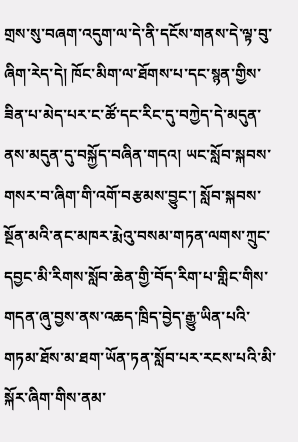གྲས་སུ་བཞག་འདུག་ལ་དེ་ནི་དངོས་གནས་དེ་ལྟ་བུ་ཞིག་རེད་དེ། ཁོང་མིག་ལ་ཐོགས་པ་དང་སྙན་གྱིས་ཟིན་པ་མེད་པར་ང་ཚོ་དང་རིང་དུ་བཀྱེད་དེ་མདུན་ནས་མདུན་དུ་བསྐྱོད་བཞིན་གདའ། ཡང་སློབ་སྐབས་གསར་བ་ཞིག་གི་འགོ་བརྩམས་བྱུང་། སློབ་སྐབས་སྔོན་མའི་ནང་མཁར་རྨེའུ་བསམ་གཏན་ལགས་ཀྲུང་དབྱང་མི་རིགས་སློབ་ཆེན་གྱི་བོད་རིག་པ་གླིང་གིས་གདན་ཞུ་བྱས་ནས་འཆད་ཁྲིད་བྱེད་རྒྱུ་ཡིན་པའི་གཏམ་ཐོས་མ་ཐག་ཡོན་ཏན་སློབ་པར་རངས་པའི་མི་སྐོར་ཞིག་གིས་ནམ་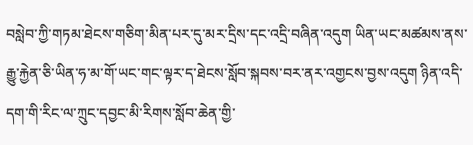བསླེབ་ཀྱི་གཏམ་ཐེངས་གཅིག་མིན་པར་དུ་མར་དྲིས་དང་འདྲི་བཞིན་འདུག ཡིན་ཡང་མཚམས་ནས་རྒྱུ་རྐྱེན་ཅི་ཡིན་ཧ་མ་གོ་ཡང་གང་ལྟར་ད་ཐེངས་སློབ་སྐབས་བར་ནར་འགྱངས་བྱས་འདུག ཉིན་འདི་དག་གི་རིང་ལ་ཀྲུང་དབྱང་མི་རིགས་སློབ་ཆེན་གྱི་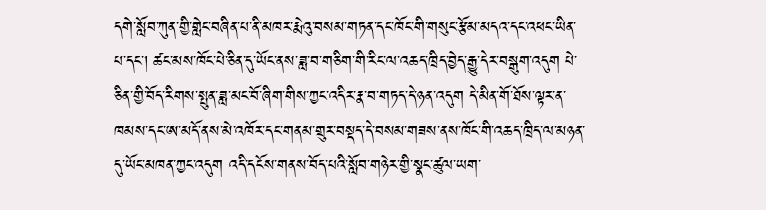དགེ་སློབ་ཀུན་གྱི་གླེང་བཞིན་པ་ནི་མཁར་རྨེའུ་བསམ་གཏན་དང་ཁོང་གི་གསུང་རྩོམ་མདའ་དང་འཕང་ཡིན་པ་དང་། ཚང་མས་ཁོང་པེ་ཅིན་དུ་ཡོང་ནས་ཟླ་བ་གཅིག་གི་རིང་ལ་འཆད་ཁྲིད་བྱེད་རྒྱུ་དེར་བསྒུག་འདུག པེ་ཅིན་གྱི་བོད་རིགས་སྤུན་ཟླ་མང་བོ་ཞིག་གིས་ཀྱང་འདིར་རྣ་བ་གཏད་དེ་ཉན་འདུག དེ་མིན་གོ་ཐོས་ལྟར་ན་ཁམས་དང་ཨ་མདོ་ནས་མེ་འཁོར་དང་གནམ་གྲུར་བསྡད་དེ་བསམ་གཟས་ནས་ཁོང་གི་འཆད་ཁྲིད་ལ་མཉན་དུ་ཡོང་མཁན་ཀྱང་འདུག འདི་དངོས་གནས་བོད་པའི་སློབ་གཉེར་གྱི་སྣང་ཚུལ་ཡག་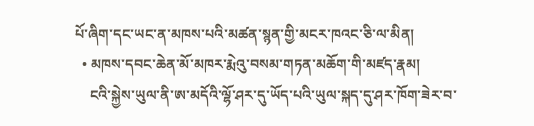པོ་ཞིག་དང་ཡང་ན་མཁས་པའི་མཚན་སྙན་གྱི་མངར་ཁའང་ཅི་ལ་མིན།
  • མཁས་དབང་ཆེན་མོ་མཁར་རྨེའུ་བསམ་གཏན་མཆོག་གི་མཛད་རྣམ།
    ངའི་སྐྱེས་ཡུལ་ནི་ཨ་མདོའི་ལྷོ་ཤར་དུ་ཡོད་པའི་ཡུལ་སྐད་དུ་ཤར་ཁོག་ཟེར་བ་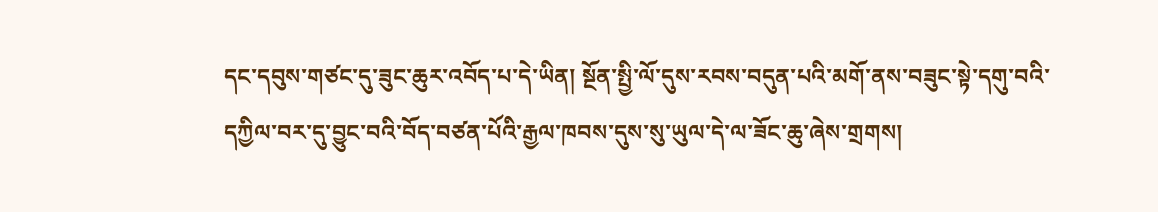དང་དབུས་གཙང་དུ་ཟུང་ཆུར་འབོད་པ་དེ་ཡིན། སྔོན་སྤྱི་ལོ་དུས་རབས་བདུན་པའི་མགོ་ནས་བཟུང་སྟེ་དགུ་བའི་དཀྱིལ་བར་དུ་བྱུང་བའི་བོད་བཙན་པོའི་རྒྱལ་ཁབས་དུས་སུ་ཡུལ་དེ་ལ་ཟོང་ཆུ་ཞེས་གྲགས།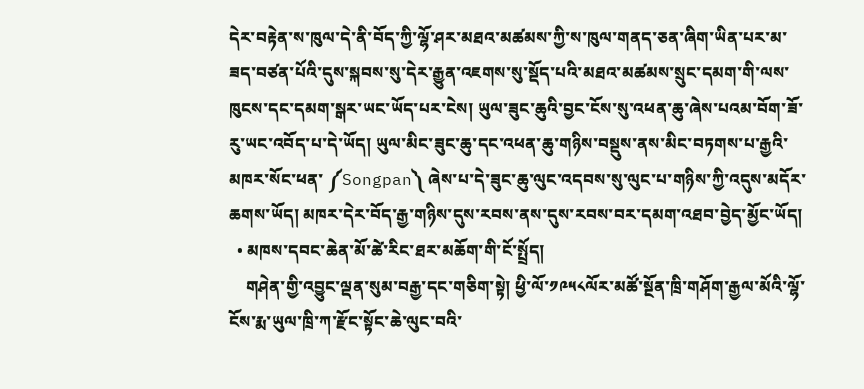དེར་བརྟེན་ས་ཁུལ་དེ་ནི་བོད་ཀྱི་ལྷོ་ཤར་མཐའ་མཚམས་ཀྱི་ས་ཁུལ་གནད་ཅན་ཞིག་ཡིན་པར་མ་ཟད་བཙན་པོའི་དུས་སྐབས་སུ་དེར་རྒྱུན་འཇགས་སུ་སྡོད་པའི་མཐའ་མཚམས་སྲུང་དམག་གི་ལས་ཁུངས་དང་དམག་སྒར་ཡང་ཡོད་པར་ངེས། ཡུལ་ཟུང་ཆུའི་བྱང་ངོས་སུ་འཕན་ཆུ་ཞེས་པའམ་བོག་ཟོ་རུ་ཡང་འབོད་པ་དེ་ཡོད། ཡུལ་མིང་ཟུང་ཆུ་དང་འཕན་ཆུ་གཉིས་བསྡུས་ནས་མིང་བཏགས་པ་རྒྱའི་མཁར་སོང་ཕན་ ༼Songpan༽ ཞེས་པ་དེ་ཟུང་ཆུ་ལུང་འདབས་སུ་ལུང་པ་གཉིས་ཀྱི་འདུས་མདོར་ཆགས་ཡོད། མཁར་དེར་བོད་རྒྱ་གཉིས་དུས་རབས་ནས་དུས་རབས་བར་དམག་འཐབ་བྱེད་མྱོང་ཡོད།
  • མཁས་དབང་ཆེན་མོ་ཚེ་རིང་ཐར་མཆོག་གི་ངོ་སྤྲོད།
    གཤེན་གྱི་འབྱུང་ལྡན་སུམ་བརྒྱ་དང་གཅིག་སྟེ། ཕྱི་ལོ་༡༩༥༨ལོར་མཚོ་སྔོན་ཁྲི་གཤོག་རྒྱལ་མོའི་ལྷོ་ངོས་རྨ་ཡུལ་ཁྲི་ཀ་རྫོང་སྟོང་ཆེ་ལུང་བའི་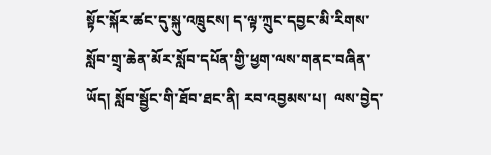སྟོང་སྐོར་ཚང་དུ་སྐུ་འཁྲུངས། ད་ལྟ་ཀྲུང་དབྱང་མི་རིགས་སློབ་གྲྭ་ཆེན་མོར་སློབ་དཔོན་གྱི་ཕྱག་ལས་གནང་བཞིན་ཡོད། སློབ་སྦྱོང་གི་ཐོབ་ཐང་ནི། རབ་འབྱམས་པ།  ལས་བྱེད་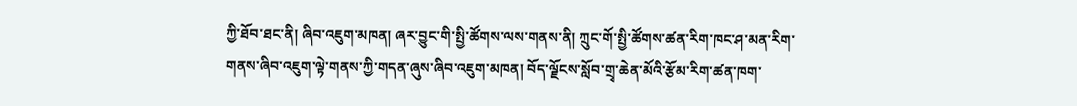ཀྱི་ཐོབ་ཐང་ནི། ཞིབ་འཇུག་མཁན། ཞར་བྱུང་གི་སྤྱི་ཚོགས་ལས་གནས་ནི། ཀྲུང་གོ་སྤྱི་ཚོགས་ཚན་རིག་ཁང་ཤ་མན་རིག་གནས་ཞིབ་འཇུག་ལྟེ་གནས་ཀྱི་གདན་ཞུས་ཞིབ་འཇུག་མཁན། བོད་ལྗོངས་སློབ་གྲྭ་ཆེན་མོའི་རྩོམ་རིག་ཚན་ཁག་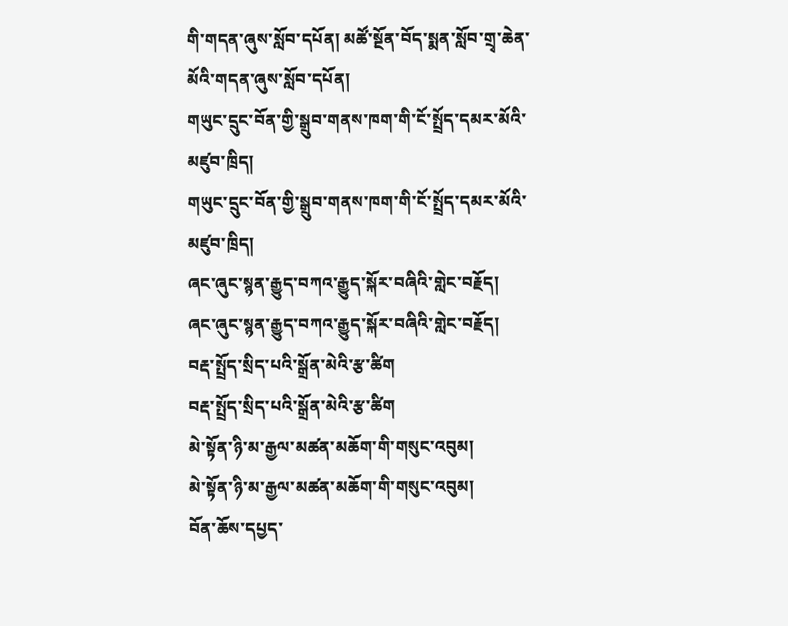གི་གདན་ཞུས་སློབ་དཔོན། མཚོ་སྔོན་བོད་སྨན་སློབ་གྲྭ་ཆེན་མོའི་གདན་ཞུས་སློབ་དཔོན།
གཡུང་དྲུང་བོན་གྱི་སྒྲུབ་གནས་ཁག་གི་ངོ་སྤྲོད་དམར་མོའི་མཛུབ་ཁྲིད།
གཡུང་དྲུང་བོན་གྱི་སྒྲུབ་གནས་ཁག་གི་ངོ་སྤྲོད་དམར་མོའི་མཛུབ་ཁྲིད།
ཞང་ཞུང་སྙན་རྒྱུད་བཀའ་རྒྱུད་སྐོར་བཞིའི་གླེང་བརྗོད།
ཞང་ཞུང་སྙན་རྒྱུད་བཀའ་རྒྱུད་སྐོར་བཞིའི་གླེང་བརྗོད།
བརྡ་སྤྲོད་སྲིད་པའི་སྒྲོན་མེའི་རྩ་ཚིག
བརྡ་སྤྲོད་སྲིད་པའི་སྒྲོན་མེའི་རྩ་ཚིག
མེ་སྟོན་ཉི་མ་རྒྱལ་མཚན་མཆོག་གི་གསུང་འབུམ།
མེ་སྟོན་ཉི་མ་རྒྱལ་མཚན་མཆོག་གི་གསུང་འབུམ།
བོན་ཆོས་དཔྱད་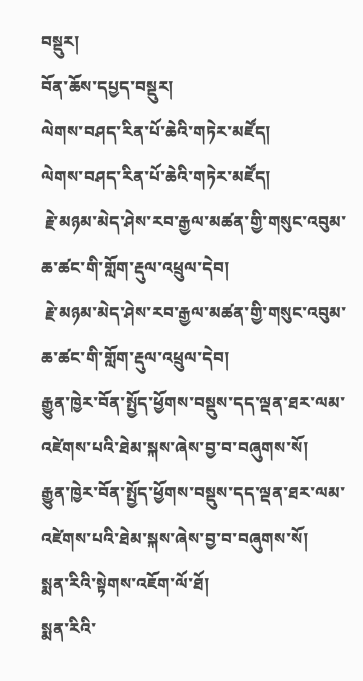བསྡུར།
བོན་ཆོས་དཔྱད་བསྡུར།
ལེགས་བཤད་རིན་པོ་ཆེའི་གཏེར་མཛོད།
ལེགས་བཤད་རིན་པོ་ཆེའི་གཏེར་མཛོད།
 རྗེ་མཉམ་མེད་ཤེས་རབ་རྒྱལ་མཚན་གྱི་གསུང་འབུམ་ཆ་ཚང་གི་གློག་རྡུལ་འཕྲུལ་དེབ།
 རྗེ་མཉམ་མེད་ཤེས་རབ་རྒྱལ་མཚན་གྱི་གསུང་འབུམ་ཆ་ཚང་གི་གློག་རྡུལ་འཕྲུལ་དེབ།
རྒྱུན་ཁྱེར་བོན་སྤྱོད་ཕྱོགས་བསྡུས་དད་ལྡན་ཐར་ལམ་འཛེགས་པའི་ཐེམ་སྐས་ཞེས་བྱ་བ་བཞུགས་སོ།
རྒྱུན་ཁྱེར་བོན་སྤྱོད་ཕྱོགས་བསྡུས་དད་ལྡན་ཐར་ལམ་འཛེགས་པའི་ཐེམ་སྐས་ཞེས་བྱ་བ་བཞུགས་སོ།
སྨན་རིའི་སྟེགས་འཇོག་ལོ་ཐོ།
སྨན་རིའི་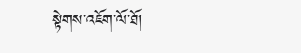སྟེགས་འཇོག་ལོ་ཐོ།